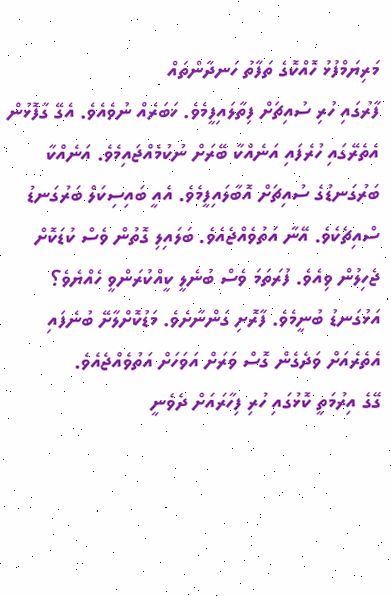މަރިޔަމްފުޅު ހޮއްކޮގެ ތަފާތު ހަނދާންތައް
ފާރުގައި ހުރި ސުއިޗަށް ފިތާލައިފީމެވެ. ޚަބަރެއް ނުވެއެވެ. އެގޭ ގާފޮޅުން އެތެރޭގައި ހުރެފައި އަނެއްކާ ބޭރަށް ނުކުމެއްޖައިމެވެ. އަނެއްކާ ބަރުގަނޑުގެ ސުއިޗަށް އޮބާލައިފީމެވެ. އެއީ ބައިސިކަލް ބަރުގަނޑު ސްއިޗެކެވެ. އޭނާ އަތުވެއްޖެއެވެ. ބަލައިލި ގޮތުން ވެސް ކުޑަކޮށް ޖެހިލުން ވިއެވެ. ފުރަތަމަ ވެސް ބުނެލީ ކީއްކުރަންވީ ހެއްޔެވެ؟ އަޅުގަނޑު ބުނީމެވެ. ފާރޮށި ގަންނާށެވެ. މަޑުކޮށްލާށޭ ބުނެފައި އެތެރެއަށް ވަދެގެން ގޮސް ވަރަށް އަވަހަށް އަތުވެއްޖެއެވެ.
ގޭގެ އިރުމަތީ ކޮޅުގައި ހުރި ފިހާރައަށް ދެވެނީ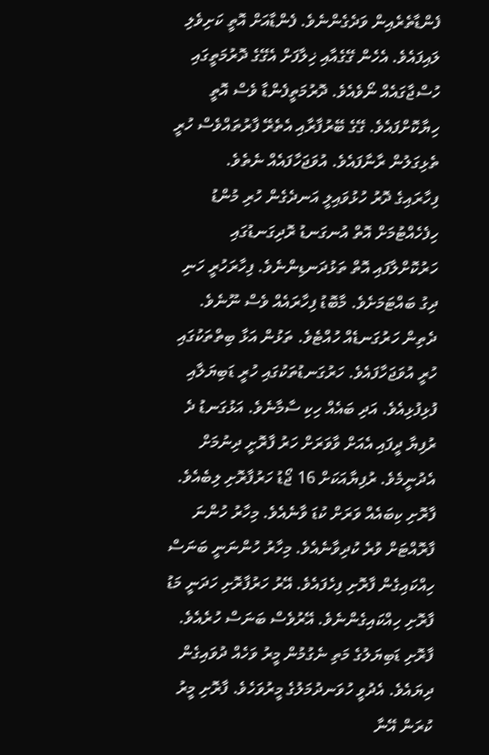ފެންޑާތެރެއިން ވަދެގެންނެވެ. ފެންޑާއަށް އޮތީ ކަށިވެލި ލައިފައެވެ. އެހެން ގޭގެއާއި ޚިލާފަށް އެގޭގެ ދޮރުމަތީގައި ހުސްޖާގައެއް ނޯވެއެވެ. ދޮރުމަތީފެންޑާ ވެސް އޮތީ ހިޔާކޮށްފައެވެ. ގޭގެ ބޭރުފާރާއި އެތެރޭ ފާރުތައްވެސް ހުރީ ތެޅިގަލުން ރާނާފައެވެ. އުވަޖަހާފައެއް ނެތެވެ.
ފިހާރައިގެ ދޮރު ހުޅުވައިލީ އަނދެގެން ހުރި މުންޑު ހިފެހެއްޓުމަށް އޮތް އުނގަނޑު ރޮދިގަނޑުގައި ހަރުކޮށްލާފައި އޮތް ތަޅުދަނޑިންނެވެ. ފިހާރަހުރީ ހަނި ދިގު ބައްޓަމަށެވެ. މާބޮޑު ފިހާރައެއް ވެސް ނޫނެވެ. ދެތިން ހަރުގަނޑެއް ހުއްޓެވެ. ތަޅުން އަޅާ ބިތްތަކުގައި ހުރީ އުވަޖަހާފައެވެ. ހަރުގަނޑުތަކުގައި ހުރީ ޑަބިޔަލާއި ފުޅިފުޅިއެވެ. އަދި ބައެއް ހިކި ސާމާނެވެ. އަޅުގަނޑު ދެ ރުފިޔާ ދީފައި އެއަށް ވާވަރަށް ހަރު ފާރޮށީ ދިނުމަށް އެދުނީމެވެ. ރުފިޔާއަކަށް 16 ޖޯޑު ހަރުފާރޮށި ލިބެއެވެ. ފާރޮށި ކިބައެއް ވަރަށް ކުޑަ ވާނެއެވެ. މިހާރު ހުންނަ ފާރޮއްޓަށް ވުރެ ކުދިވާނެއެވެ. މިހާރު ހުންނަނީ ބަނަސް ހިއްކައިގެން ފާރޮށި ފިހެފައެވެ. އޭރު ހަރުފާރޮށި ހަދަނީ މަޑު ފާރޮށި ހިއްކައިގެންނެވެ. އޭރުވެސް ބަނަސް ހުރެއެވެ.
ފާރޮށި ޑަބިޔަލުގެ މަތި ނެގުމުން މީރު ވަހެއް ދުވައިގެން ދިޔައެވެ. އެދުވީ ހުވަނދުމަލުގެ މީރުވަހެވެ. ފާރޮށި މީރު ކުރަން އޭނާ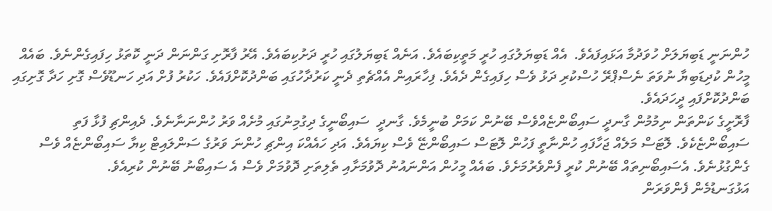ހުންނަނީ ޑަބިޔަލަށް ހުވަދުމާ އަޅައިފައެވެ.  އެއް ޑަބިޔަލުގައި ހުރީ މަތީކިބައެވެ. އަނެއް ޑަބިޔަލުގައި ހުރީ ދަށުކިބައެވެ. އޭރު ފާރޮށި ގަންނަން ދަނީ ކޮތަޅު ހިފައިގެންނެވެ. ބައެއް މީހުން ކުދިޑަބިޔާ ނުވަތަ ނެސްޕްރޭ ހުސްކުރި ދަޅު ވެސް ހިފައިގެން ދެއެވެ. ފިހާރައިން އެއްޗެތި ދެނީ ކަރުދާހުގައި ބަންދުކޮށްފައެވެ. ހަކުރު ފުށް އަދި ހަނޑޫވެސް ގޮށި ހަދާ ގޮށިގައި ބަންދުކޮށްފައި ދީހަދައެވެ.
ފާރޮށީގެ ކަންތަން ނިމުމުން ގާނދީ ސައިބޯންޏެއްވެސް ބޭނުން ކަމަށް ބުނީމެވެ. ގާނދީ  ސައިބޯނީގެ ދިގުމިނުގައި މުށެއް ވަރު ހުންނަނާނެވެ. ދެއިންޗި ފުޅާ ފަތި ސައިބޯންޏެކެވެ. ލޮޓަސް މަލެއް ޖަހާފައި ހުންނާތީ ފަހުން ލޮޓަސް ސައިބޯންޏޭ ވެސް ކިޔައެވެ. އަދި ހައެއްކަ އިންޗި ހުންނަ ވަރުގެ ސަންލައިޓް ކިޔާ ސައިބޯންޏެއް ވެސް ގެންގުޅުނެވެ. އެސައިބޯނިތައް ބޭނުން ކުރީ ފެންވެރުމަށެވެ. ބައެއް މީހުން އަންނައުނު ދޮވުމަށާއި ތެލިތަށި ދޮވުމަށް ވެސް އެ ސައިބޯނު ބޭނުން ކުރިއެވެ.
އަޅުގަނޑުމެން ފެންވަރަން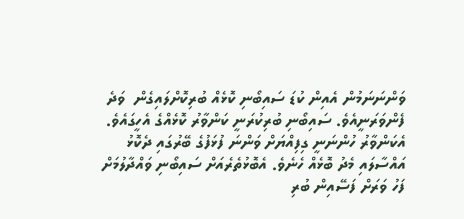ވަންނަނަމުން އެއިން ކުޑަ ސައިބޯނި ކޮޅެއް ބުރިކޮށްލައިގެން  ވަދެ ފެންވަރަނީއެވެ. ސައިބޯނި ބުރިކުރަނީ ކަންވާރު ކޮޅެއްގެ އެހީގައެވެ. އެކަންވާރު ހުންނަނީ ގިފިއްޔަށް ވަންނަ ފުޅަފުގެ ބޭރުގައި ދެކޮޅު އައްސާލައި މެދު ބޮޅެއް ހެނެވެ. އެބޮޅުތެރެއަށް ސައިބޯނި ވައްދާލުމަށް ފަހު ވަރަށް ފަސޭއިން ބުރި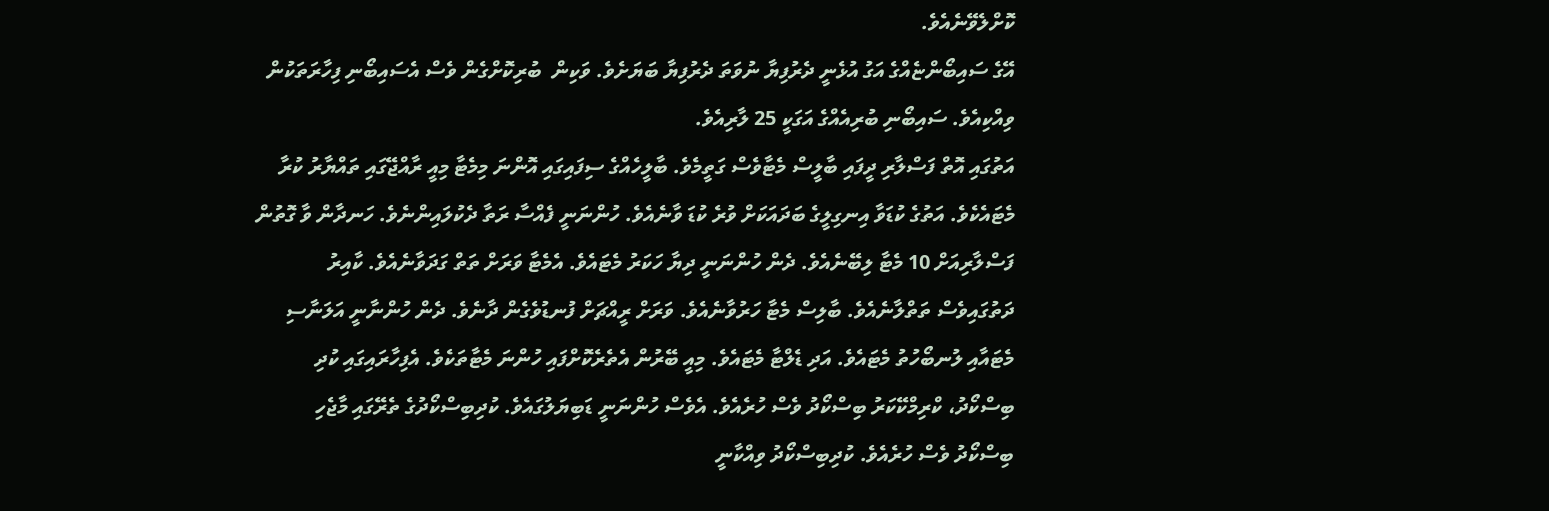ކޮށްލެވޭނެއެވެ.
އޭގެ ސައިބޯންޏެއްގެ އަގު އުޅެނީ ދެރުފިޔާ ނުވަތަ ދެރުފިޔާ ބަޔަށެވެ. ވަކިން  ބުރިކޮށްގެން ވެސް އެސައިބޯނި ފިހާރަތަކުން ވިއްކިއެވެ. ސައިބޯނި ބުރިއެއްގެ އަގަކީ 25 ލާރިއެވެ.
އަތުގައި އޮތް ފަސްލާރި ދީފައި ބާލީސް މެޓާވެސް ގަތީމެވެ. ބާލީހެއްގެ ސިފައިގައި އޮންނަ މިމެޓާ މިއީ ރާއްޖޭގައި ތައްޔާރު ކުރާ މެޓައެކެވެ. އަތުގެ ކުޑަވާ އިނގިލީގެ ބަދައަކަށް ވުރެ ކުޑަ ވާނެއެވެ. ހުންނަނީ ފެއްސާ ރަތާ ދެކުލައިންނެވެ. ހަނދާން ވާ ގޮތުން ފަސްލާރިއަށް 10 މެޓާ ލިބޭނެއެވެ. ދެން ހުންނަނީ ދިޔާ ހަކަރު މެޓައެވެ. އެމެޓާ ވަރަށް ތަތް ގަދަވާނެއެވެ. ކާއިރު  ދަތުގައިވެސް ތަތްލާނެއެވެ. ބާލިސް މެޓާ ހަރުވާނެއެވެ. ވަރަށް ރީއްޗަށް ފުނޑުވެގެން ދާނެވެ. ދެން ހުންނާނީ އަލަނާސި މެޓައާއި ލުނބޯހުތު މެޓައެވެ. އަދި ޑެލްޓާ މެޓައެވެ. މިއީ ބޭރުން އެތެރެކޮށްފައި ހުންނަ މެޓާތަކެވެ. އެފިހާރައިގައި ކުދި ބިސްކޯދު، ކްރިމްކޭކަރު ބިސްކޯދު ވެސް ހުރެއެވެ. އެވެސް ހުންނަނީ ޑަބިޔަލުގައެވެ. ކުދިބިސްކޯދުގެ ތެރޭގައި މާޖެހި ބިސްކޯދު ވެސް ހުރެއެވެ. ކުދިބިސްކޯދު ވިއްކާނީ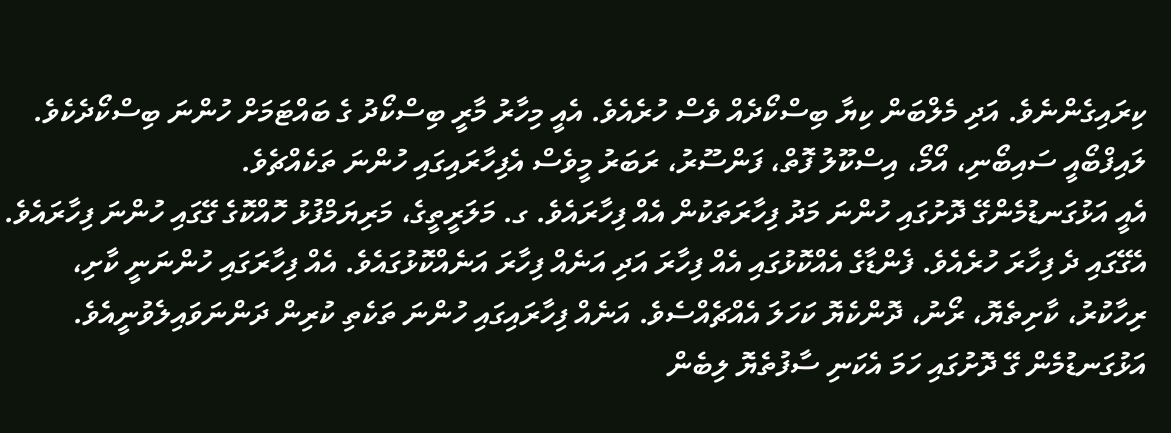ކިރައިގެންނެވެ. އަދި މެލްބަން ކިޔާ ބިސްކޯދެއް ވެސް ހުރެއެވެ. އެއީ މިހާރު މާރީ ބިސްކޯދު ގެ ބައްޓަމަށް ހުންނަ ބިސްކޯދެކެވެ. ލައިފްބޯއީ ސައިބޯނި، އޯމޯ، އިސްކޫލު ފޮތް، ފަންސޫރު، ރަބަރު މީވެސް އެފިހާރައިގައި ހުންނަ ތަކެއްޗެވެ.
އެއީ އަޅުގަނޑުމެންގޭ ދޮށުގައި ހުންނަ މަދު ފިހާރަތަކުން އެއް ފިހާރައެވެ. ގ. މަލަރީތީގެ، މަރިޔަމްފުޅު ހޮއްކޮގެ ގޭގައި ހުންނަ ފިހާރައެވެ. އެގޭގައި ދެ ފިހާރަ ހުރެއެވެ. ފެންޑާގެ އެއްކޮޅުގައި އެއް ފިހާރަ އަދި އަނެއް ފިހާރަ އަނެއްކޮޅުގައެވެ. އެއް ފިހާރަގައި ހުންނަނީ ކާށި، ރިހާކުރު، ކާށިތެޔޮ، ރޯނު، ދޮންކެޔޮ ކަހަލަ އެއްޗެއްސެވެ. އަނެއް ފިހާރައިގައި ހުންނަ ތަކެތި ކުރިން ދަންނަވައިލެވުނީއެވެ. އަޅުގަނޑުމެން ގޭ ދޮށުގައި ހަމަ އެކަނި ސާފުތެޔޮ ލިބެން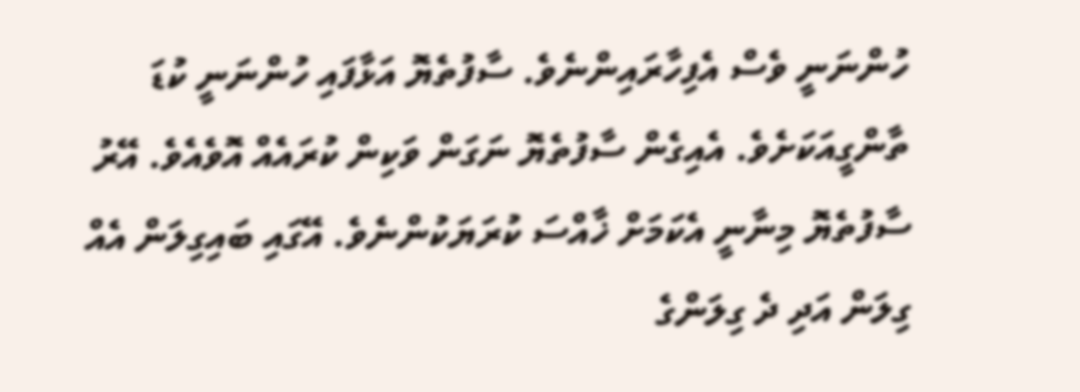ހުންނަނީ ވެސް އެފިހާރައިންނެވެ. ސާފުތެޔޮ އަޅާފައި ހުންނަނީ ކުޑަ ތާންގީއަކަށެވެ. އެއިގެން ސާފުތެޔޮ ނަގަން ވަކިން ކުރައެއް އޮވެއެވެ. އޭރު ސާފުތެޔޮ މިނާނީ އެކަމަށް ޚާއްސަ ކުރަޔަކުންނެވެ. އޭގައި ބައިގިލަން އެއް ގިލަން އަދި ދެ ގިލަންގެ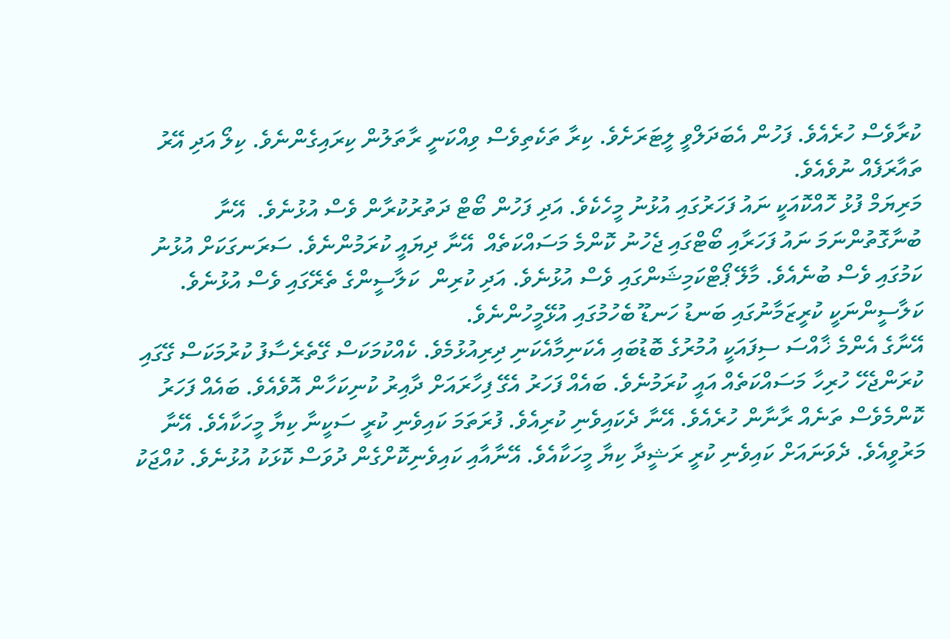ކުރާވެސް ހުރެއެވެ. ފަހުން އެބަދަލްވީ ލީޓަރަށެވެ. ކިރާ ތަކެތިވެސް ވިއްކަނީ ރާތަލުން ކިރައިގެންނެވެ. ކިލޯ އަދި އޭރު ތައާރަފެއް ނުވެއެވެ.
މަރިޔަމް ފުޅު ހޮއްކޮއަކީ ނައު ފަހަރުގައި އުޅުނު މީހެކެވެ. އަދި ފަހުން ބޯޓް ދަތުރުކުރާން ވެސް އުޅުނެވެ.  އޭނާ ބުނާގޮތުންނަމަ ނައު ފަހަރާއި ބޯޓްގައި ޖެހުނު ކޮންމެ މަސައްކަތެއް  އޭނާ ދިޔައީ ކުރަމުންނެވެ. ސަރަނގަކަށް އުޅުނު ކަމުގައި ވެސް ބުނެއެވެ. މާލޭ ޕޯޓްކަމިޝަންގައި ވެސް އުޅުނެވެ. އަދި ކުރިން  ކަލާސީންގެ ތެރޭގައި ވެސް އުޅުނެވެ. ކަލާސީންނަކީ ކުރީޒަމާނުގައި ބަނޑު ހަނޑޫ ބެހުމުގައި އުޅޭމީހުންނެވެ.
އޭނާގެ އެންމެ ޚާއްސަ ސިފައަކީ އުމުރުގެ ބޮޑުބައި އެކަނިމާއެކަނި ދިރިއުޅުމެވެ. ކެއްކުމަކަސް ގޭތެރެސާފު ކުރުމަކަސް ގޭގައި ކުރަންޖެހޭ ހުރިހާ މަސައްކަތެއް އައީ ކުރަމުނެވެ. ބައެއް ފަހަރު އެގޭ ފިހާރައަށް ދާއިރު ކުނިކަހާން އޮވެއެވެ. ބައެއް ފަހަރު ކޮންމެވެސް ތަނެއް ރާނާން ހުރެއެވެ. އޭނާ ދެކައިވެނި ކުރިއެވެ. ފުރަތަމަ ކައިވެނި ކުރީ ސަކީނާ ކިޔާ މީހަކާއެވެ. އޭނާ މަރުވީއެވެ. ދެވަނައަށް ކައިވެނި ކުރީ ރަޝީދާ ކިޔާ މީހަކާއެވެ. އޭނާއާއި ކައިވެނިކޮށްގެން ދުވަސް ކޮޅަކު އުޅުނެވެ. ކުއްޖަކު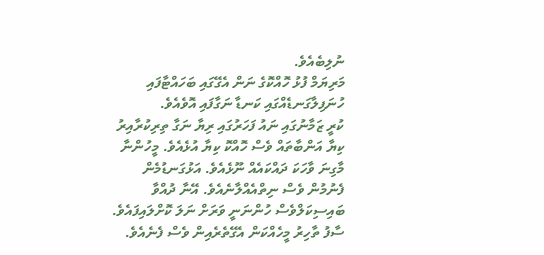ނުލިބެއެވެ.
މަރިޔަމް ފުޅު ހޮއްކޮގެ ނަން އެގޭގައި ބަހައްޓާފައި ހުނަފިލާގަނޑެއްގައި ކަނޑާ ނަގާފައި އޮވެއެވެ.
ކުރީ ޒަމާނުގައި ނައު ފަހަރުގައި ރިޔާ ނަގާ ތިރިކުރާއިރު ކިޔާ އަންބާތައް ވެސް ހޮއްކޮ ކިޔާ އުޅެއެވެ. މީހުންނާ މާގިނަ ވާހަކަ ދައްކައެއް ނޫޅެއެވެ. އަޅުގަނޑުމެން ފެނުމުން ވެސް ނިތްއެއްލާނެއެވެ. އޭނާ ދުއްވާ ބައިސިކަލްވެސް ހުންނަނީ ވަރަށް ނަލަ ކޮށްލައިފައެވެ. ސާފު ތާހިރު މީހެއްކަން އެގޭތެރެއިން ވެސް ފެނެއެވެ.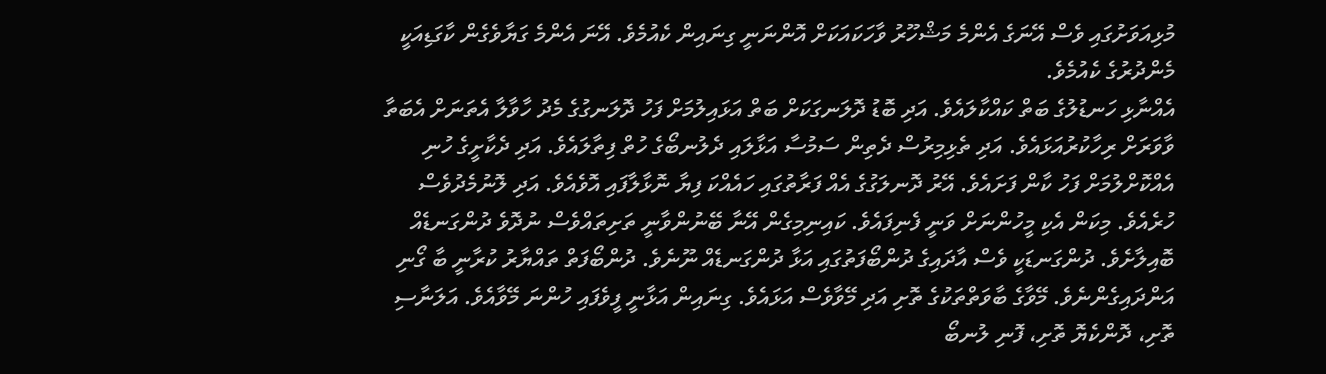މުޅިއަވަށުގައި ވެސް އޭނަގެ އެންމެ މަޝްހޫރު ވާހަކައަކަށް އޮންނަނީ ގިނައިން ކެއުމެވެ. އޭނަ އެންމެ ގަޔާވެގެން ކާގަޑިއަކީ މެންދުރުގެ ކެއުމެވެ.
އެއްނާޅި ހަނޑުލުގެ ބަތް ކައްކާލައެވެ. އަދި ބޮޑު ދޮލަނގަކަށް ބަތް އަޅައިލުމަށް ފަހު ދޮލަނގުގެ މެދު ހާވާލާ އެތަނަށް އެބަތާ ވާވަރަށް ރިހާކުރުއަޅައެވެ. އަދި ތެޅިމިރުސް ދެތިން ސަމުސާ އަޅާލައި ދެލުނބޯގެ ހުތް ފިތާލައެވެ. އަދި ދެކާށީގެ ހުނި އެއްކޮށްލުމަށް ފަހު ކާން ފަށައެވެ. އޭރު ދޮނލަގުގެ އެއް ފަރާތުގައި ހައެއްކަ ފިޔާ ނޮޅާލާފައި އޮވެއެވެ. އަދި ލޮނުމެދުވެސް ހުރެއެވެ. މިކަން އެކި މީހުންނަށް ވަނީ ފެނިފައެވެ. ކައިނިމިގެން އޭނާ ބޭނުންވާނީ ތަށިތައްވެސް ނުދޮވެ ދުންގަނޑެއް ބޮއިލާށެވެ. ދުންގަނޑަކީ ވެސް އާދައިގެ ދުންބޯފަތުގައި އަޅާ ދުންގަނޑެއް ނޫނެވެ. ދުންބޯފަތް ތައްޔާރު ކުރާނީ ބާ ގޯނި އަންދައިގެންނެވެ. މޭވާގެ ބާވަތްތަކުގެ ތޮށި އަދި މޭވާވެސް އަޅައެވެ. ގިނައިން އަޅާނީ ފީވެފައި ހުންނަ މޭވާއެވެ. އަލަނާސި ތޮށި، ދޮންކެޔޮ ތޮށި، ފޮނި ލުނބޯ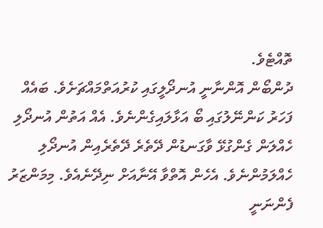ތޮއްޓެވެ.
ދުންބޯން އޮންނާނީ އުނދޯލީގައި ކުރުއަތްމައްޗަށެވެ. ބައެއް ފަހަރު ކަންނޭލުގައި ބޯ އަޅާލައިގެންނެވެ. އެއް އަތުން އުނދޯލި ހެއްލަން ގެންގުޅޭ ވާގަނޑުން ދޭތެރެ ދޭތެރެއިން އުނދޯލި ހެއްލަމުންނެވެ. އެހެން އޮތްވާ އޭނާއަށް ނިދޭނެއެވެ. މިމަންޒަރު ފެންނަނީ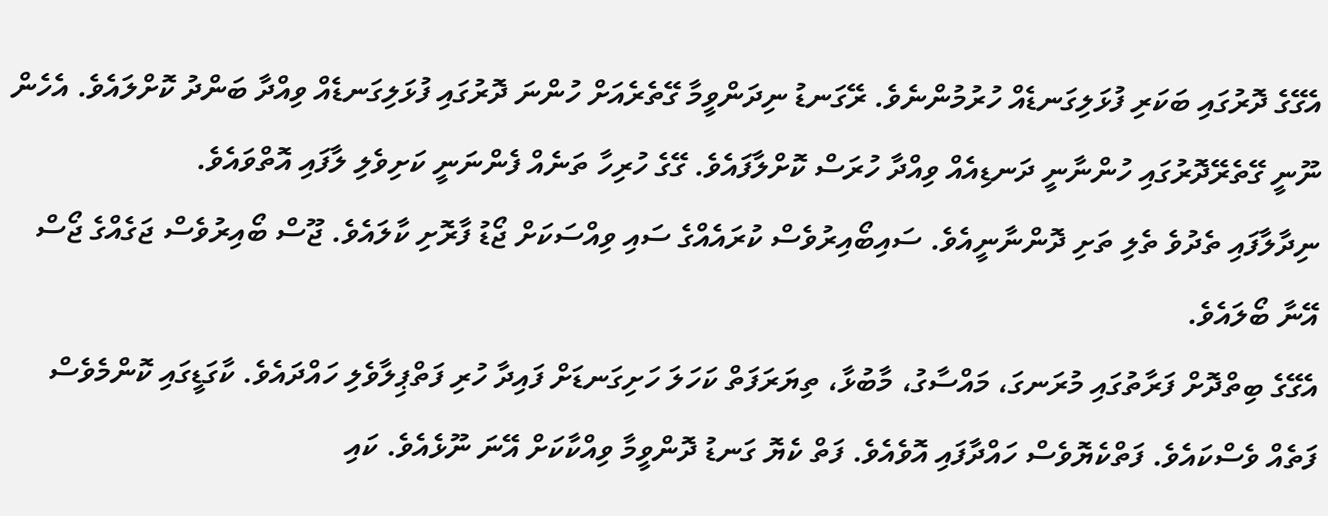އެގޭގެ ދޮރުގައި ބަކަރި ފުޅަލިގަނޑެއް ހުރުމުންނެވެ. ރޭގަނޑު ނިދަންވީމާ ގޭތެރެއަށް ހުންނަ ދޮރުގައި ފުޅަލިގަނޑެއް ވިއްދާ ބަންދު ކޮށްލައެވެ. އެހެން ނޫނީ ގޭތެރޭދޮރުގައި ހުންނާނީ ދަނޑިއެއް ވިއްދާ ހުރަސް ކޮށްލާފައެވެ. ގޭގެ ހުރިހާ ތަނެއް ފެންނަނީ ކަށިވެލި ލާފައި އޮތްވައެވެ.
ނިދާލާފައި ތެދުވެ ތެލި ތަށި ދޮންނާނީއެވެ. ސައިބޯއިރުވެސް ކުރައެއްގެ ސައި ވިއްސަކަށް ޖޯޑު ފާރޮށި ކާލައެވެ. ޖޫސް ބޯއިރުވެސް ޖަގެއްގެ ޖޯސް އޭނާ ބޯލައެވެ.
އެގޭގެ ބިތްދޮށް ފަރާތުގައި މުރަނގަ، މައްސާގު، މާބުޅާ، ތިޔަރަފަތް ކަހަލަ ހަށިގަނޑަށް ފައިދާ ހުރި ފަތްޕިލާވެލި ހައްދައެވެ. ކާގަޑީގައި ކޮންމެވެސް ފަތެއް ވެސްކައެވެ. ފަތްކެޔޮވެސް ހައްދާފައި އޮވެއެވެ. ފަތް ކެޔޮ ގަނޑު ދޮންވީމާ ވިއްކާކަށް އޭނަ ނޫޅެއެވެ. ކައި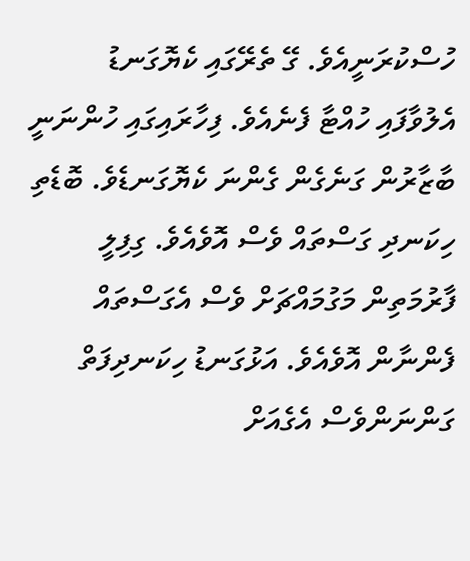ހުސްކުރަނީއެވެ. ގޭ ތެރޭގައި ކެޔޮގަނޑު އެލުވާފައި ހުއްޓާ ފެނެއެވެ. ފިހާރައިގައި ހުންނަނީ ބާޒާރުން ގަނެގެން ގެންނަ ކެޔޮގަނޑެވެ. ބޮޑެތި ހިކަނދި ގަސްތައް ވެސް އޮވެއެވެ. ގިފިލީ ފާރުމަތިން މަގުމައްޗަށް ވެސް އެގަސްތައް ފެންނާން އޮވެއެވެ. އަޅުގަނޑު ހިކަނދިފަތް ގަންނަންވެސް އެގެއަށް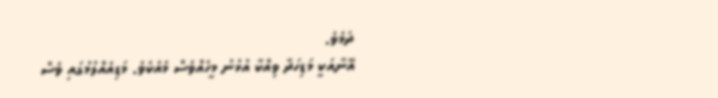ދަމެވެ.
އޭނާއަކީ މަޑިހަދާ ވިއްކާ އުޅުނު މީހެއްވެސް މެއެކެވެ. މަޑިއެއްލުމުގައި ވެސް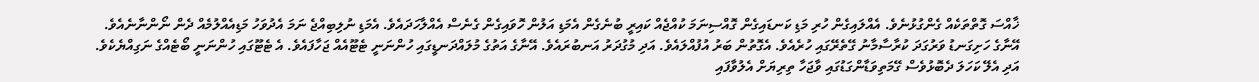ޚާއްސަ ގޮތްތަކެއް ގެންގުޅުނެވެ. އެއްލައިގެން ހުރި މަޑި ކަނޑައިގެން ގޮއްސިނަމަ ކުއްޖެއް ކައިރީ ބުނެގެން އެމަޑި އަލުން ހޮވައިގެން ގެނެސް އެއްލާހަދައެވެ. އެމަޑި ނުލިބިއްޖެ ނަމަ އެދުވަހު މަޑިއެއްލުމެއް ދެން ނޯންނާނެއެވެ. އޭނާގެ ހަށިގަނޑު ވަރުގަދަ ކުރާސާމާނު ގޭތެރޭގައި ހުރެއެވެ. އެގޮތުން ބަރު އުފުއްލައެވެ. އަދި މުގުދަރު އަނބުރައެވެ. އޭނާގެ އަތުގެ މުލައްދަނޑީގައި ހުންނަނީ ޓެޓޫއެއް ޖަހާފައެވެ. އެ ޓެޓޫގައި ހުންނަނީ ބޯޓެއްގެ ނަގިއްޔެކެވެ. އަދި އެލޭ ކަހަލަ ދެބޮޅުވެސް ގޭމަތިވަޑާންގަޑުގައި ވާޖަހާ ތިރިޔަށް އެލުވާފައި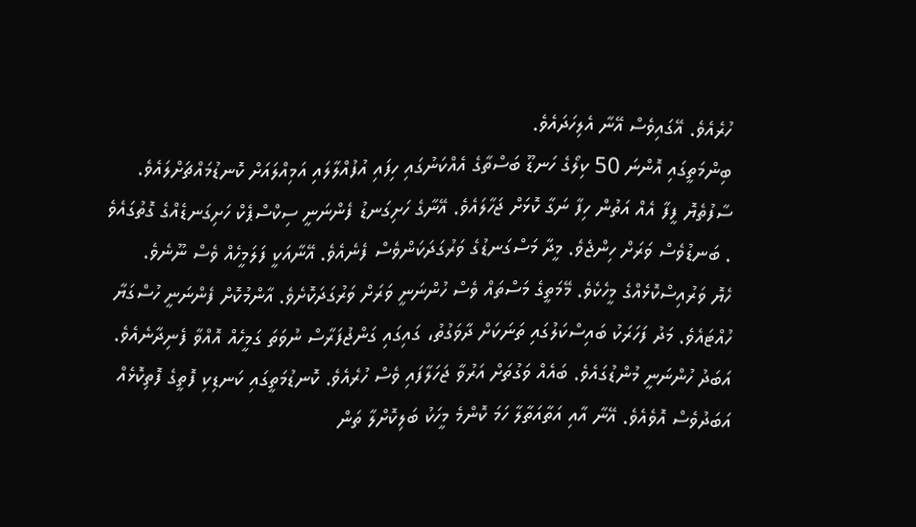ހުރެއެވެ. އޭގައިވެސް އޭނާ އެލިހަދައެވެ.
ބިންމަތީގައި އޮންނަ 50 ކިލޯގެ ހަނޑޫ ބަސްތާގެ އެއްކަނުގައި ހިފައި އުފުއްލާލައި އަމިއްލައަށް ކޮނޑުމައްޗަށްލައެވެ. ސާފުތެޔޮ ފީފާ އެއް އަތުން ހިފާ ނަގާ ކޮޅަށް ޖަހާލައެވެ. އޭނާގެ ހަށިގަނޑު ފެންނަނީ ސިކްސްޕެކް ހަށިގަނޑެއްގެ ގޮތުގައެވެ . ބަނޑުވެސް ވަރަށް ހިންޖެވެ. މީދާ މަސްގަނޑުގެ ވަރުގަދަކަންވެސް ފެނެއެވެ. އޭނާއަކީ ފަލަމީހެއް ވެސް ނޫނެވެ.
ހެޔޮ ވަރުއިސްކޮޅެއްގެ މީހެކެވެ. މޭމަތީގެ މަސްތައް ވެސް ހުންނަނީ ވަރަށް ވަރުގަދަކޮށެވެ. އާންމުކޮށް ފެންނަނީ ހުސްގަޔާ ހުއްޓައެވެ. މަދު ފަހަރަކު ބައިސްކަލުގައި ތަނަކަށް ދާވަގުތު، ގައިގައި ގަންޖުފަރާސް ނުވަތަ ގަމީހެއް އޮއްވާ ފެނިދާނެއެވެ. އަބަދު ހުންނަނީ މުންޑުގައެވެ. ބައެއް ވަގުތަށް އަރުވާ ޖަހަލާފައި ވެސް ހުރެއެވެ. ކޮނޑުމަތީގައި ކަނޑިކި ފޮތީގެ ފޮތިކޮޅެއް އަބަދުވެސް އޮވެއެވެ. އޭނާ އާއި އަތާއަތާލާ ހަމަ ކޮންމެ މީހަކު ބަލިކޮށްލާ ތަން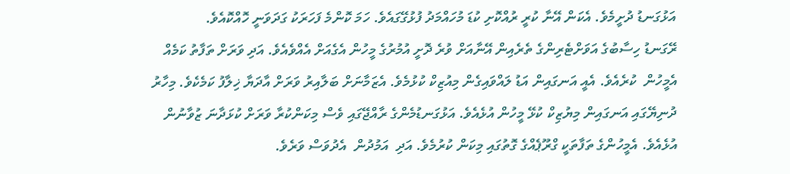އަޅުގަނޑު ދުށީމެވެ. އެކަން އޭނާ ކުރީ ރުއްކޮށި ކުޑަ މުހައްމަދު ފުޅުގޭގައެވެ. ހަމަ ކޮންމެ ފަހަރަކު ގަދަވަނީ ހޮއްކޮއެވެ.
ރޭގަނޑު ހިސާބުގެ އަވަށްޓެރިންގެ ތެރެއިން އޭނާއަށް ވުރެ ދޮށީ އުމުރުގެ މީހުން އެގެއަށް އެއްވެއެވެ. އަދި ވަރަށް ތަފާތު ކަމެއް އެމީހުން  ކުރެއެވެ. އެއީ އަނގައިން އަޑު ލައްވައިގެން މިއުޒިކް ކުޅުމެވެ. އެޒަމާނަށް ބަލާއިރު ވަރަށް އާދަޔާ ޚިލާފު ކަމެކެވެ. މިހާރު ދުނިޔޭގައި އަނގައިން މިޔުޒިކް ކުޅޭ މީހުން އުޅެއެވެ. އަޅުގަނޑުމެންގެ ރާއްޖޭގައި ވެސް މިކަންކުރާ ވަރަށް ކުޅަދާނަ ޒުވާނުން އުޅެއެވެ. އެމީހުންގެ ތަފާތަކީ ގްރޫޕެއްގެ ގޮތުގައި މިކަން ކުރުމެވެ. އަދި  އަމުދުން  އެދުވަސް ވަރެވެ.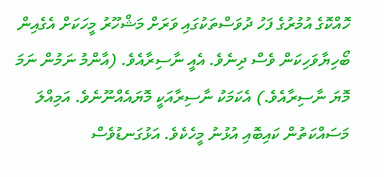ހޮއްކޮގެ އުމުރުގެ ފަހު ދުވަސްތަކުގައި ވަރަށް މަޝްހޫރު މީހަކަށް އެގެއިން ބޯހިޔާވަހިކަން ވެސް ދިނެވެ. އެއީ ނާސިރާއެވެ. (އާންމު ނަމުން ނަމަ މޮޔަ ނާސިރާއެވެ.) އެކަމަކު ނާސިރާއަކީ މޮޔައެއްނޫނެވެ. އަމިއްލަ މަސައްކަތުން ކައިބޮއި އުޅުނު މީހެކެވެ. އަޅުގަނޑުވެސް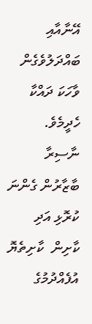އޭނާއާއި ބައްދަލުވެގެން ވާހަކަ ދައްކާ ހެދީމެވެ. ނާސިރާ ބާޒާރުން ގެންނަ ކުރޮޅި އަދި ކާށިން  ކާށިތެޔޮ އުފެއްދުމުގެ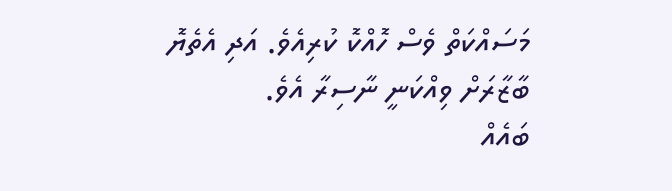މަސައްކަތް ވެސް ހޮއްކޮ ކުރިއެވެ. އަދި އެތެޔޮ ބާޒާރަށް ވިއްކަނީ ނާސިރާ އެވެ.
ބައެއް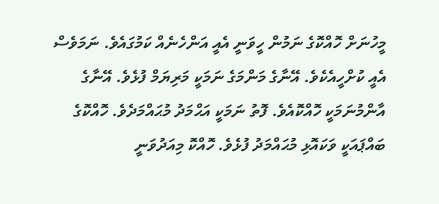މީހުނަށް ހޮއްކޮގެ ނަމުން ހީވަނީ އެއީ އަންހެނެއް ކަމުގައެވެ. ނަމަވެސް އެއީ ކުށްހީއެކެވެ. އޭނާގެ މަންމަގެ ނަމަކީ މަރިޔަމް ފުޅެވެ. އޭނާގެ އާންމުނަމަކީ ހޮއްކޮއެވެ. ފޮތު ނަމަކީ އަޙްމަދު މުޙައްމަދެވެ. ހޮއްކޮގެ ބައްޕައަކީ ވަކައޮޅި މުޙައްމަދު ފުޅެވެ. ހޮއްކޮ މިއަދުވަނީ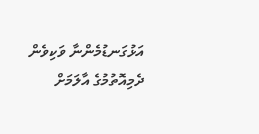އަޅުގަނޑުމެންނާ ވަކިވެން ދެމިއޮތުމުގެ އާލަމަށް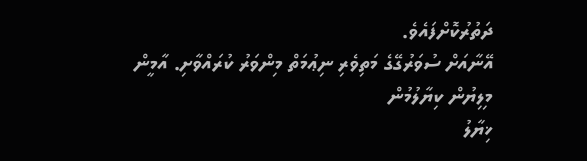ދަތުރުކޮށްފައެވެ.
އޭނާއަށް ސުވަރުގޭގެ މަތިވެރި ނިޢުމަތް މިންވަރު ކުރައްވާށި. އާމީން
މިލިޔުން ކިޔާލުމުން
ޚިޔާލު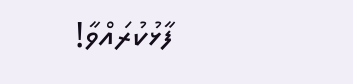ފާޅުކުރައްވާ!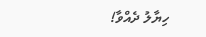ހިޔާލު ދެއްވާ!